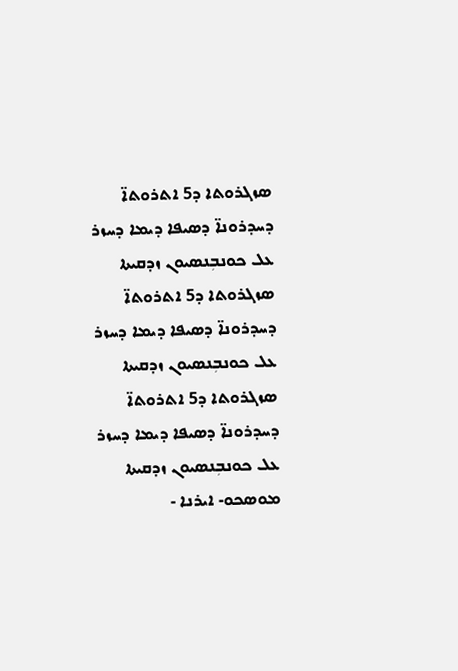ܣܙܓܪܘܬܐ ܕ5 ܐܬܪܘܬܐ̈ ܕܚܕܪܘܢܐ̈ ܕܣܝܦܐ ܕܝܡܐ ܕܚܙܪ ܥܠ ܟܘܢܒܼܢܣܝܘܢ ܙܕܩܝܬܐ
ܣܙܓܪܘܬܐ ܕ5 ܐܬܪܘܬܐ̈ ܕܚܕܪܘܢܐ̈ ܕܣܝܦܐ ܕܝܡܐ ܕܚܙܪ ܥܠ ܟܘܢܒܼܢܣܝܘܢ ܙܕܩܝܬܐ
ܣܙܓܪܘܬܐ ܕ5 ܐܬܪܘܬܐ̈ ܕܚܕܪܘܢܐ̈ ܕܣܝܦܐ ܕܝܡܐ ܕܚܙܪ ܥܠ ܟܘܢܒܼܢܣܝܘܢ ܙܕܩܝܬܐ
ܡܘܣܟܘ- ܐܝܪܢܐ -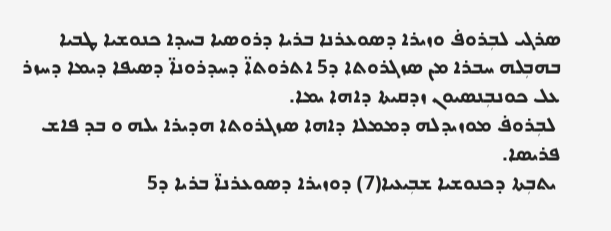ܣܪܓܝ ܠܒܼܪܘܦ̇ ܘܙܝܪܐ ܕܣܘܥܪܢܐ ܒܪܝܐ ܕܪܘܣܝܐ ܒܚܕܐ ܟܢܘܫܝܐ ܛܒܝܐ ܒܗܒܼܠܗ ܚܒܪܐ ܡܢ ܣܙܓܪܘܬܐ ܕ5 ܐܬܪܘܬܐ̈ ܕܚܕܪܘܢܐ̈ ܕܣܝܦܐ ܕܝܡܐ ܕܚܙܪ ܥܠ ܟܘܢܒܼܢܣܝܘܢ ܙܕܩܝܬܐ ܕܐܗܐ ܝܡܐ.
 ܠܒܼܪܘܦ̇ ܡܘܙܝܕܠܗ ܕܡܡܠܐ ܕܐܗܐ ܣܙܓܪܘܬܐ ܗܕܝܪܐ ܝܠܗ ܘ ܒܕ ܦܐܫ ܦܪܝܣܐ.
 ܝܬܒܼܬܐ ܕܟܢܘܫܝܐ ܫܒܼܝܥܝܐ(7) ܕܘܙܝܪܐ ܕܣܘܥܪܢܐ̈ ܒܪܝܐ ܕ5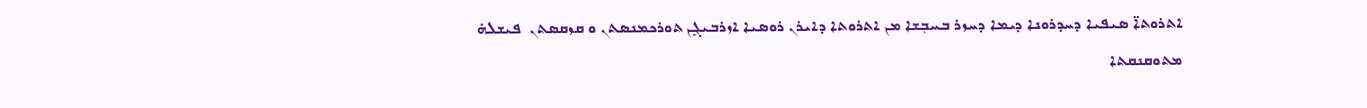ܐܬܪܘܬܐ̈ ܣܝܦܝܐ ܕܚܕܪܘܢܐ ܕܝܡܐ ܕܚܙܪ ܒܚܒܼܫܐ ܡܢ ܐܬܪܘܬܐ ܕܐܝܪܢ ܪܘܣܝܐ ܐܙܪܒܝܓܻܢ ܬܘܪܟܡܢܣܬܢ ܘ ܩܙܩܣܬܢ  ܦܝܫܠܗ̇ ܡܬܘܩܢܩܬܐ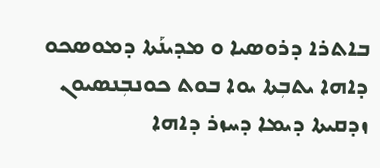ܒܐܬܪܐ ܕܪܘܣܝܐ ܘ ܡܕܝܢܰܬܐ ܕܡܘܣܟܘ ܕܐܗܐ ܝܬܒܼܬܐ ܝܘܐ ܒܘܬ ܟܘܢܒܼܢܣܝܘܢ ܙܕܩܝܬܐ ܕܝܡܐ ܕܚܙܪ ܕܐܗܐ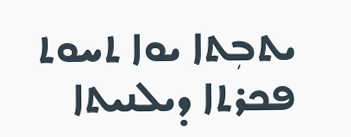ܝܬܒܼܬܐ ܝܘܐ ܬܚܘܬ ܦܟܪܬܐ ܕܝܠܢܝܬܐ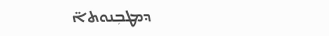ܕܡܛܒܼܢܘܬܐ̈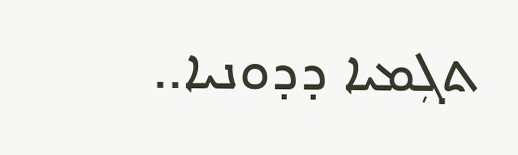ܬܓܼܡܝܐ ܕܕܘܢܝܐ..